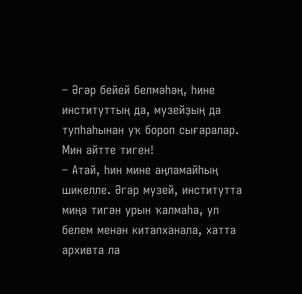– Әгәр бейей белмәһәң, һине институттың да, музейҙың да тупһаһынан уҡ бороп сығаралар. Мин әйтте тиген!
– Атай, һин мине аңламайһың шикелле. Әгәр музей, институтта миңә тигән урын ҡалмаһа, ул белем менән китапханала, хатта архивта ла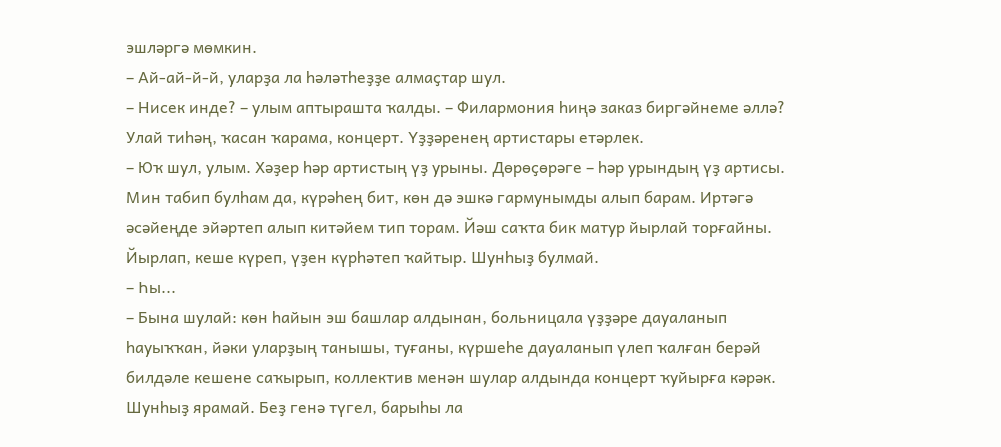эшләргә мөмкин.
– Ай-ай-й-й, уларҙа ла һәләтһеҙҙе алмаҫтар шул.
– Нисек инде? – улым аптырашта ҡалды. – Филармония һиңә заказ биргәйнеме әллә? Улай тиһәң, ҡасан ҡарама, концерт. Үҙҙәренең артистары етәрлек.
– Юҡ шул, улым. Хәҙер һәр артистың үҙ урыны. Дөрөҫөрәге – һәр урындың үҙ артисы. Мин табип булһам да, күрәһең бит, көн дә эшкә гармунымды алып барам. Иртәгә әсәйеңде эйәртеп алып китәйем тип торам. Йәш саҡта бик матур йырлай торғайны. Йырлап, кеше күреп, үҙен күрһәтеп ҡайтыр. Шунһыҙ булмай.
– Һы...
– Бына шулай: көн һайын эш башлар алдынан, больницала үҙҙәре дауаланып һауыҡҡан, йәки уларҙың танышы, туғаны, күршеһе дауаланып үлеп ҡалған берәй билдәле кешене саҡырып, коллектив менән шулар алдында концерт ҡуйырға кәрәк. Шунһыҙ ярамай. Беҙ генә түгел, барыһы ла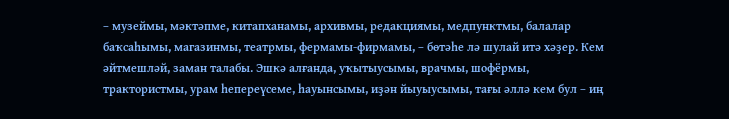– музеймы, мәктәпме, китапханамы, архивмы, редакциямы, медпунктмы, балалар баҡсаһымы, магазинмы, театрмы, фермамы-фирмамы, – бөтәһе лә шулай итә хәҙер. Кем әйтмешләй, заман талабы. Эшкә алғанда, уҡытыусымы, врачмы, шофёрмы, трактористмы, урам һепереүсеме, һауынсымы, иҙән йыуыусымы, тағы әллә кем бул – иң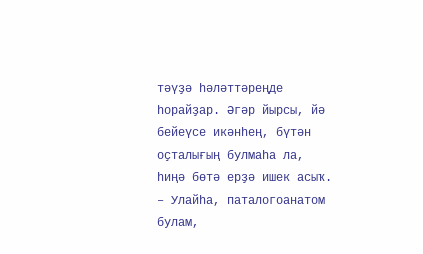тәүҙә һәләттәреңде һорайҙар. Әгәр йырсы, йә бейеүсе икәнһең, бүтән оҫталығың булмаһа ла, һиңә бөтә ерҙә ишек асыҡ.
– Улайһа, паталогоанатом булам,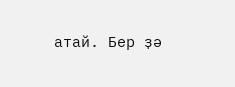атай. Бер ҙә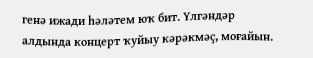генә ижади һәләтем юҡ бит. Үлгәндәр алдында концерт ҡуйыу кәрәкмәҫ, моғайын.